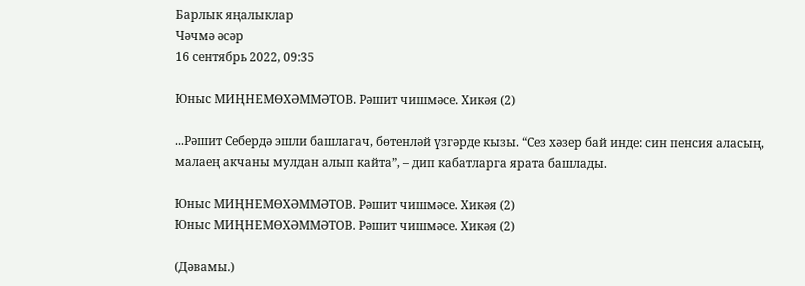Барлык яңалыклар
Чәчмә әсәр
16 сентябрь 2022, 09:35

Юныс МИҢНЕМӨХӘММӘТОВ. Рәшит чишмәсе. Хикәя (2)

...Рәшит Себердә эшли башлагач, бөтенләй үзгәрде кызы. “Сез хәзер бай инде: син пенсия аласың, малаең акчаны мулдан алып кайта”, – дип кабатларга ярата башлады.

Юныс МИҢНЕМӨХӘММӘТОВ. Рәшит чишмәсе. Хикәя (2)
Юныс МИҢНЕМӨХӘММӘТОВ. Рәшит чишмәсе. Хикәя (2)

(Дәвамы.)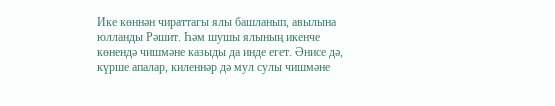Ике көннән чираттагы ялы башланып, авылына юлланды Рәшит. Һәм шушы ялының икенче көнендә чишмәне казыды да инде егет. Әнисе дә, күрше апалар, киленнәр дә мул сулы чишмәне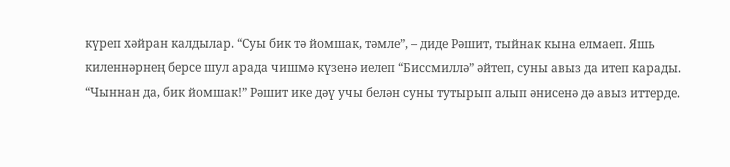күреп хәйран калдылар. “Суы бик тә йомшак, тәмле”, – диде Рәшит, тыйнак кына елмаеп. Яшь киленнәрнең берсе шул арада чишмә күзенә иелеп “Биссмиллә” әйтеп, суны авыз да итеп карады. “Чыннан да, бик йомшак!” Рәшит ике дәү учы белән суны тутырып алып әнисенә дә авыз иттерде.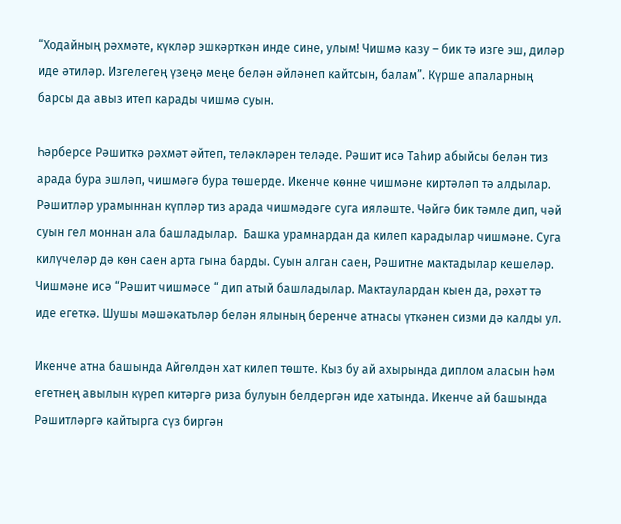“Ходайның рәхмәте, күкләр эшкәрткән инде сине, улым! Чишмә казу – бик тә изге эш, диләр иде әтиләр. Изгелегең үзеңә меңе белән әйләнеп кайтсын, балам”. Күрше апаларның барсы да авыз итеп карады чишмә суын.

Һәрберсе Рәшиткә рәхмәт әйтеп, теләкләрен теләде. Рәшит исә Таһир абыйсы белән тиз арада бура эшләп, чишмәгә бура төшерде. Икенче көнне чишмәне киртәләп тә алдылар. Рәшитләр урамыннан күпләр тиз арада чишмәдәге суга ияләште. Чәйгә бик тәмле дип, чәй суын гел моннан ала башладылар.  Башка урамнардан да килеп карадылар чишмәне. Суга килүчеләр дә көн саен арта гына барды. Суын алган саен, Рәшитне мактадылар кешеләр. Чишмәне исә “Рәшит чишмәсе “ дип атый башладылар. Мактаулардан кыен да, рәхәт тә иде егеткә. Шушы мәшәкатьләр белән ялының беренче атнасы үткәнен сизми дә калды ул.

Икенче атна башында Айгөлдән хат килеп төште. Кыз бу ай ахырында диплом аласын һәм егетнең авылын күреп китәргә риза булуын белдергән иде хатында. Икенче ай башында Рәшитләргә кайтырга сүз биргән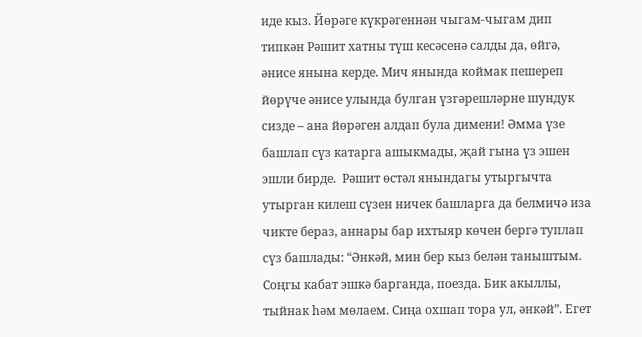иде кыз. Йөрәге күкрәгеннән чыгам-чыгам дип типкән Рәшит хатны түш кесәсенә салды да, өйгә, әнисе янына керде. Мич янында коймак пешереп йөрүче әнисе улында булган үзгәрешләрне шундук сизде – ана йөрәген алдап була димени! Әмма үзе башлап сүз катарга ашыкмады, җай гына үз эшен эшли бирде.  Рәшит өстәл янындагы утыргычта утырган килеш сүзен ничек башларга да белмичә иза чикте бераз, аннары бар ихтыяр көчен бергә туплап сүз башлады: “Әнкәй, мин бер кыз белән таныштым. Соңгы кабат эшкә барганда, поезда. Бик акыллы, тыйнак һәм мөлаем. Сиңа охшап тора ул, әнкәй”. Егет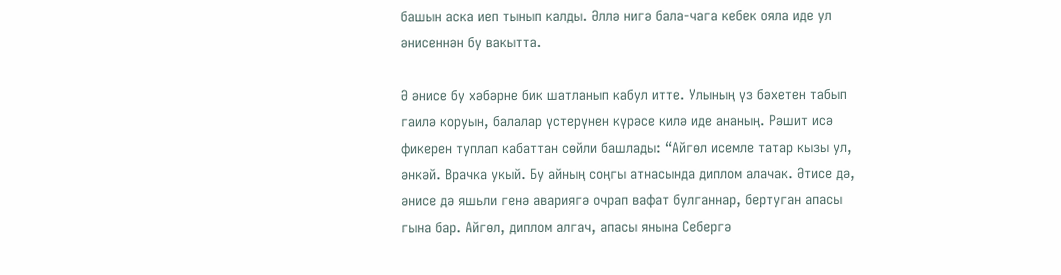башын аска иеп тынып калды. Әллә нигә бала-чага кебек ояла иде ул әнисеннән бу вакытта.

Ә әнисе бу хәбәрне бик шатланып кабул итте. Улының үз бәхетен табып гаилә коруын, балалар үстерүнен күрәсе килә иде ананың. Рәшит исә фикерен туплап кабаттан сөйли башлады: “Айгөл исемле татар кызы ул, әнкәй. Врачка укый. Бу айның соңгы атнасында диплом алачак. Әтисе дә, әнисе дә яшьли генә авариягә очрап вафат булганнар, бертуган апасы гына бар. Айгөл, диплом алгач, апасы янына Себергә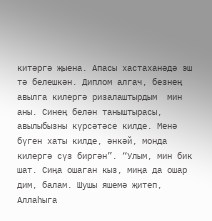китәргә җыена. Апасы хастаханәдә эш тә белешкән. Диплом алгач, безнең авылга килергә ризалаштырдым  мин аны. Синең белән таныштырасы, авылыбызны күрсәтәсе килде. Менә бүген хаты килде, әнкәй, монда килергә сүз биргән”. “Улым, мин бик шат. Сиңа ошаган кыз, миңа да ошар дим, балам. Шушы яшемә җитеп, Аллаһыга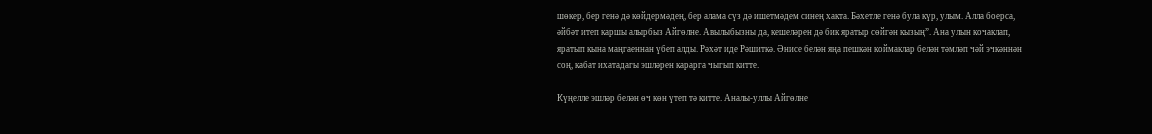шөкер, бер генә дә көйдермәдең, бер алама сүз дә ишетмәдем синең хакта. Бәхетле генә була күр, улым. Алла боерса, әйбәт итеп каршы алырбыз Айгөлне. Авылыбызны да, кешеләрен дә бик яратыр сөйгән кызың”. Ана улын кочаклап, яратып кына маңгаеннан үбеп алды. Рәхәт иде Рәшиткә. Әнисе белән яңа пешкән коймаклар белән тәмләп чәй эчкәннән соң, кабат ихатадагы эшләрен карарга чыгып китте.

Күңелле эшләр белән өч көн үтеп тә китте. Аналы-уллы Айгөлне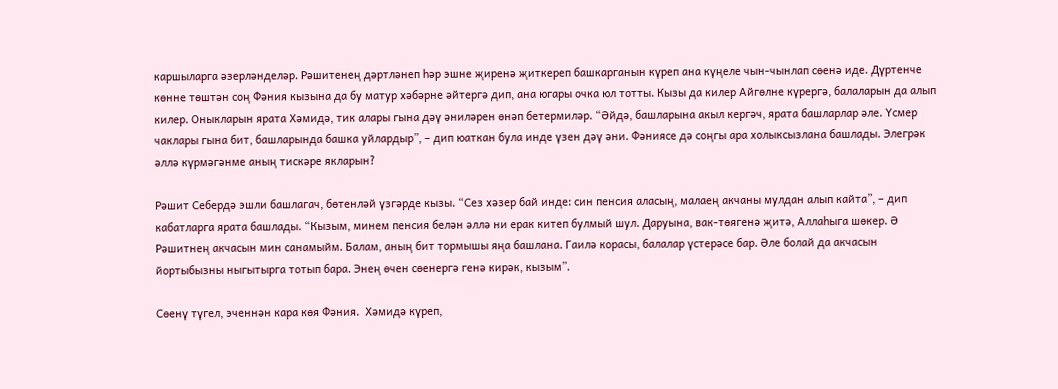каршыларга әзерләнделәр. Рәшитенең дәртләнеп һәр эшне җиренә җиткереп башкарганын күреп ана күңеле чын-чынлап сөенә иде. Дүртенче көнне төштән соң Фәния кызына да бу матур хәбәрне әйтергә дип, ана югары очка юл тотты. Кызы да килер Айгөлне күрергә, балаларын да алып килер. Оныкларын ярата Хәмидә, тик алары гына дәү әниләрен өнәп бетермиләр. “Әйдә, башларына акыл кергәч, ярата башларлар әле. Үсмер чаклары гына бит, башларында башка уйлардыр”, – дип юаткан була инде үзен дәү әни. Фәниясе дә соңгы ара холыксызлана башлады. Элегрәк әллә күрмәгәнме аның тискәре якларын?

Рәшит Себердә эшли башлагач, бөтенләй үзгәрде кызы. “Сез хәзер бай инде: син пенсия аласың, малаең акчаны мулдан алып кайта”, – дип кабатларга ярата башлады. “Кызым, минем пенсия белән әллә ни ерак китеп булмый шул. Даруына, вак-төягенә җитә, Аллаһыга шөкер. Ә Рәшитнең акчасын мин санамыйм. Балам, аның бит тормышы яңа башлана. Гаилә корасы, балалар үстерәсе бар. Әле болай да акчасын йортыбызны ныгытырга тотып бара. Энең өчен сөенергә генә кирәк, кызым”.

Сөенү түгел, эченнән кара көя Фәния.  Хәмидә күреп,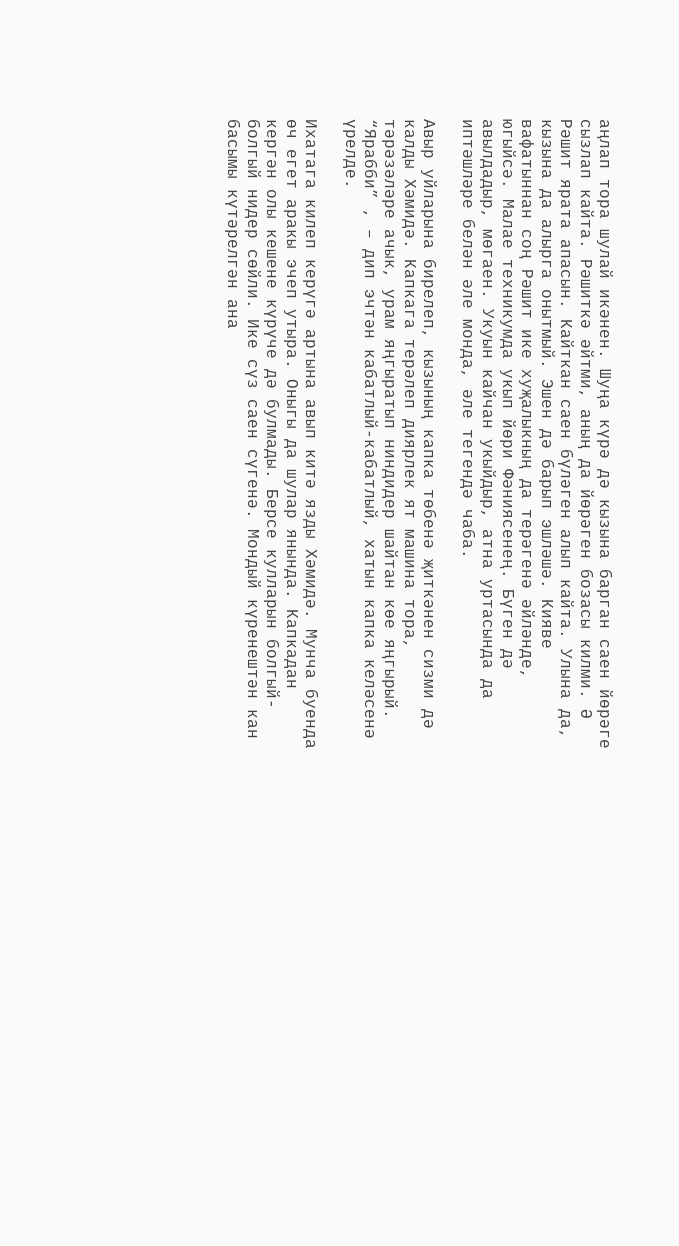аңлап тора шулай икәнен. Шуңа күрә дә кызына барган саен йөрәге сызлап кайта. Рәшиткә әйтми, аның да йөрәген бозасы килми. Ә Рәшит ярата апасын. Кайткан саен бүләген алып кайта. Улына да, кызына да алырга онытмый. Эшен дә барып эшләшә. Кияве вафатыннан соң Рәшит ике хуҗалыкның да терәгенә әйләнде, югыйсә. Малае техникумда укып йөри Фәниясенең. Бүген дә авылдадыр, мөгаен. Укуын кайчан укыйдыр, атна уртасында да иптәшләре белән әле монда, әле тегендә чаба.

Авыр уйларына бирелеп, кызының капка төбенә җиткәнен сизми дә калды Хәмидә. Капкага терәлеп диярлек ят машина тора, тәрәзәләре ачык, урам яңгыратып ниндидер шайтан көе яңгырый. “Ярабби” , – дип эчтән кабатлый-кабатлый, хатын капка келәсенә үрелде.

Ихатага килеп керүгә артына авып китә язды Хәмидә. Мунча буенда өч егет аракы эчеп утыра. Оныгы да шулар янында. Капкадан кергән олы кешене күрүче дә булмады. Берсе кулларын болгый-болгый нидер сөйли. Ике сүз саен сүгенә. Мондый күренештән кан басымы күтәрелгән ана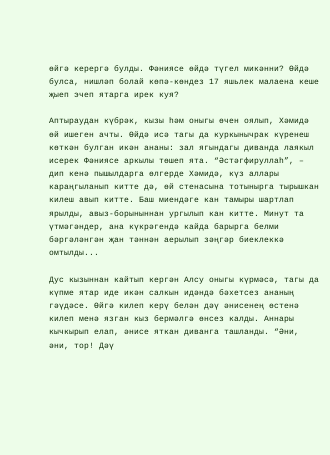өйгә керергә булды. Фәниясе өйдә түгел микәнни? Өйдә булса, нишләп болай көпә-көндез 17 яшьлек малаена кеше җыеп эчеп ятарга ирек куя?

Аптыраудан күбрәк, кызы һәм оныгы өчен оялып, Хәмидә өй ишеген ачты. Өйдә исә тагы да куркынычрак күренеш көткән булган икән ананы: зал ягындагы диванда лаякыл исерек Фәниясе аркылы төшеп ята. “Әстәгфируллаһ”, – дип кенә пышылдарга өлгерде Хәмидә, күз аллары караңгыланып китте дә, өй стенасына тотынырга тырышкан килеш авып китте. Баш миендәге кан тамыры шартлап ярылды, авыз-борыныннан ургылып кан китте. Минут та үтмәгәндер, ана күкрәгендә кайда барырга белми бәргәләнгән җан тәннән аерылып зәңгәр биеклеккә омтылды...

Дус кызыннан кайтып кергән Алсу оныгы күрмәсә, тагы да күпме ятар иде икән салкын идәндә бәхетсез ананың гәүдәсе. Өйгә килеп керү белән дәү әнисенең өстенә килеп менә язган кыз бермәлгә өнсез калды. Аннары кычкырып елап, әнисе яткан диванга ташланды. “Әни, әни, тор! Дәү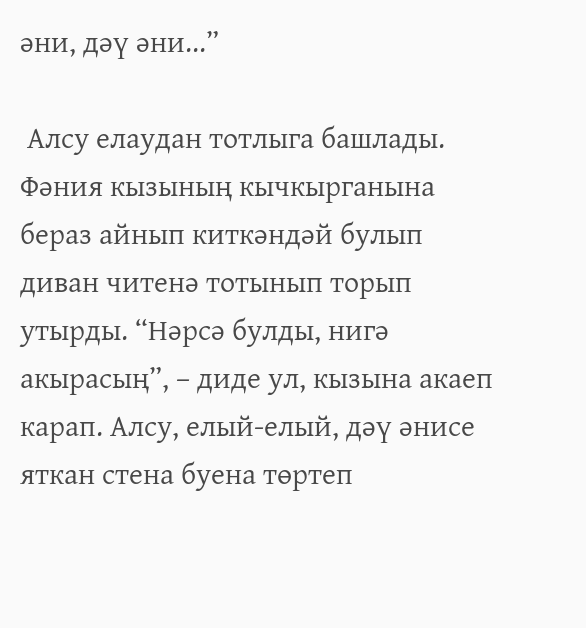әни, дәү әни...”

 Алсу елаудан тотлыга башлады. Фәния кызының кычкырганына бераз айнып киткәндәй булып диван читенә тотынып торып утырды. “Нәрсә булды, нигә акырасың”, – диде ул, кызына акаеп карап. Алсу, елый-елый, дәү әнисе яткан стена буена төртеп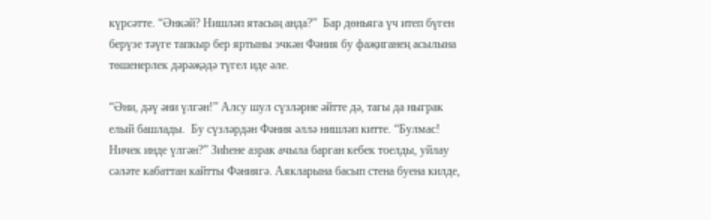күрсәтте. “Әнкәй? Нишләп ятасың анда?”  Бар дөньяга үч итеп бүген берүзе тәүге тапкыр бер яртыны эчкән Фәния бу фаҗиганең асылына төшенерлек дәрәҗәдә түгел иде әле.

“Әни, дәү әни үлгән!” Алсу шул сүзләрне әйтте дә, тагы да ныграк елый башлады.  Бу сүзләрдән Фәния әллә нишләп китте. “Булмас! Ничек инде үлгән?” Зиһене азрак ачыла барган кебек тоелды, уйлау сәләте кабаттан кайтты Фәниягә. Аякларына басып стена буена килде,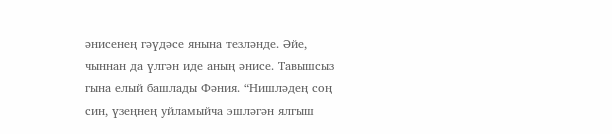әнисенең гәүдәсе янына тезләнде. Әйе, чыннан да үлгән иде аның әнисе. Тавышсыз гына елый башлады Фәния. “Нишләдең соң син, үзеңнең уйламыйча эшләгән ялгыш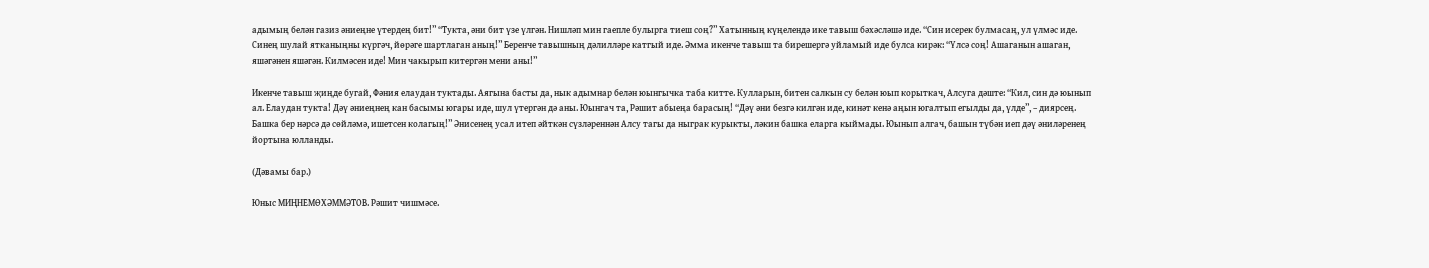адымың белән газиз әниеңне үтердең бит!” “Тукта, әни бит үзе үлгән. Нишләп мин гаепле булырга тиеш соң?” Хатынның күңелендә ике тавыш бәхәсләшә иде. “Син исерек булмасаң, ул үлмәс иде. Синең шулай ятканыңны күргәч, йөрәге шартлаган аның!” Беренче тавышның дәлилләре катгый иде. Әмма икенче тавыш та бирешергә уйламый иде булса кирәк: “Үлсә соң! Ашаганын ашаган, яшәгәнен яшәгән. Килмәсен иде! Мин чакырып китергән мени аны!”

Икенче тавыш җиңде бугай, Фәния елаудан туктады. Аягына басты да, нык адымнар белән юынгычка таба китте. Кулларын, битен салкын су белән юып корыткач, Алсуга дәште: “Кил, син дә юынып ал. Елаудан тукта! Дәү әниеңнең кан басымы югары иде, шул үтергән дә аны. Юынгач та, Рәшит абыеңа барасың! “Дәү әни безгә килгән иде, кинәт кенә аңын югалтып егылды да, үлде”, – диярсең. Башка бер нәрсә дә сөйләмә, ишетсен колагың!” Әнисенең усал итеп әйткән сүзләреннән Алсу тагы да ныграк курыкты, ләкин башка еларга кыймады. Юынып алгач, башын түбән иеп дәү әниләренең йортына юлланды.

(Дәвамы бар.)

Юныс МИҢНЕМӨХӘММӘТОВ. Рәшит чишмәсе.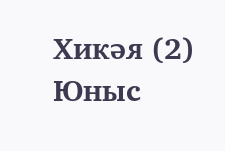Хикәя (2)
Юныс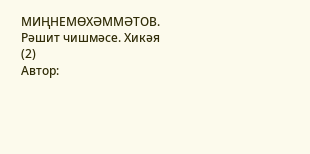МИҢНЕМӨХӘММӘТОВ. Рәшит чишмәсе. Хикәя (2)
Автор: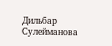Дильбар Сулейманова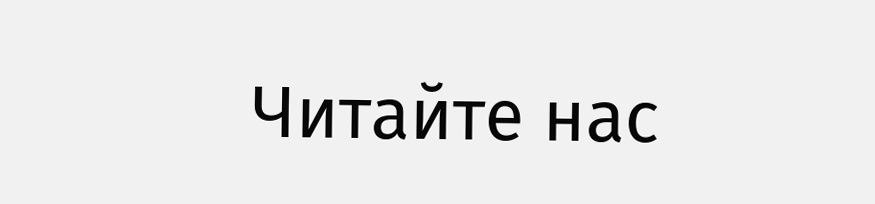Читайте нас